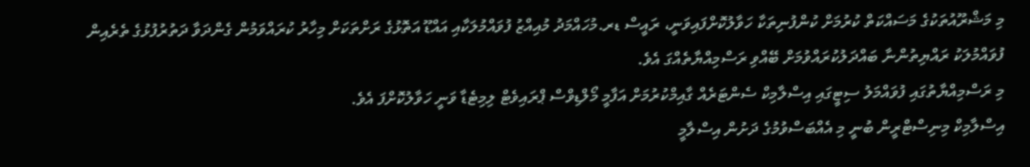މި މަޝްރޫއުތަކުގެ މަސައްކަތް ކުރުމަށް ކުންފުނިތަކާ ހަވާލުކޮށްފައިވަނީ، ރައީސް ޑރ.މުހައްމަދު މުއިއްޒު ފުވައްމުލަކާއި އައްޑޫ އަތޮޅުގެ ރަށްތަކަށް މިހާރު ކުރައްވަމުން ގެންދަވާ ދަތުރުފުޅުގެ ތެރެއިން ފުވައްމުލަކު ރައްޔިތުންނާ ބައްދަލުކުރައްވުމަށް ބޭއްވި ރަސްމިއްޔާތެއްގަ އެވެ.
މި ރަސްމިއްޔާތުގައި ފުވައްމަލު ސިޓީގައި އިސްލާމިކް ސެންޓަރެއް ގާއިމްކުރުމަށް އަފާމީ މޯލްޑިވްސް ޕްރައިވެޓް ލިމިޓެޑާ ވަނީ ހަވާލުކޮށްފަ އެވެ.
އިސްލާމިކް މިނިސްޓްރީން ބުނީ މި އެއްބަސްވުމުގެ ދަށުން އިސްލާމީ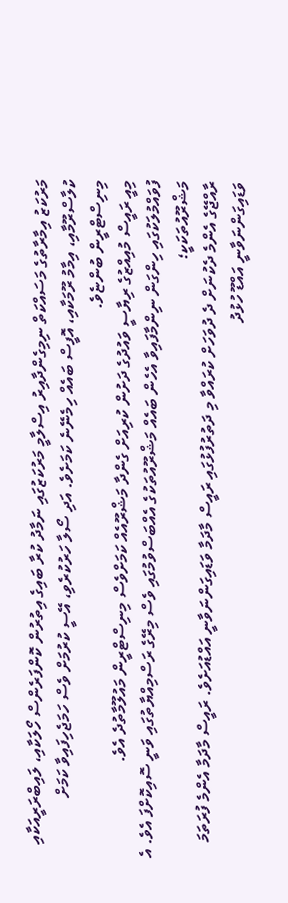މަރުކަޒު އިމާރާތުގެ މަސައްކަތް ނިމިގެންދާއިރު އިސްލާމީ މަރުކަޒުގައި ނަމާދު ކުރާ ބައިގެ އިތުރުން ކޮންފަރެންސް ހޯލަކާއި، ލައިބްރަރީއަކާއި ކުލާސްރޫމާއި، އިމާމު ރޫމަކާއި، އޮފީސް ބައެއް ހިމެނޭނެ ކަމަށެވެ. އަދި ސޯލާ ހަރުކުރެވި، އޭސީ ކުރުމަށް ވެސް ހަމަޖެހިފައިވާ ކަމަށް މިނިސްޓްރީން ބުންޏެވެ.
މިއީ ރައީސް މުއިއްޒުގެ ރިޔާސީ ވައުދުގެ ދަށުން ކުރިއަށް ގެންދާ މަޝްރޫއެއް ކަމަށްވެސް މިނިސްޓްރީން މައުލޫމާތުދެ އެވެ.
ފުވައްމުލަކުގައި ހިންގަން ނިންމާފައިވާ އެހެން ބައެއް މަޝްރޫއުތަކުގެ އެއްބަސްވުމުގައި ވެސް މިރޭގެ ރަސްމިއްޔާތުގައި ވަނީ ސޮއިކޮށްފަ އެވެ. އެ މަޝްރޫއުތަކަކީ؛
ރާއްޖޭގެ އެންމެ ދެކުނަށް ދެ ދުވަހަށް ކުރައްވާ މި ދަތުރުފުޅުގައި ރައީސް މާދަމާ ވަޑައިގަންނަވާނީ އައްޑުއަށެވެ. ރައީސް މާދަމާ އެންމެ ފުރަތަމަ ވަޑައިގަންނަވާނީ އައްޑޫ ހުޅުދު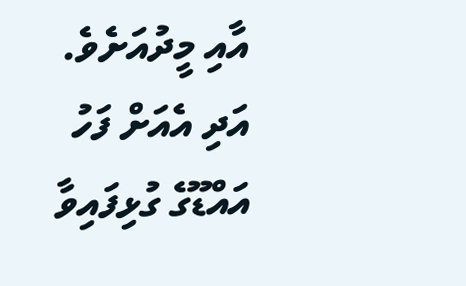އާއި މީދުއަށެވެ. އަދި އެއަށް ފަހު އައްޑޫގެ ގުޅިފައިވާ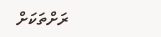ރަށްތަކަށް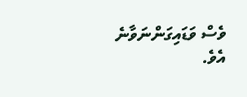ވެސް ވަޑައިގަންނަވާނެ އެވެ.